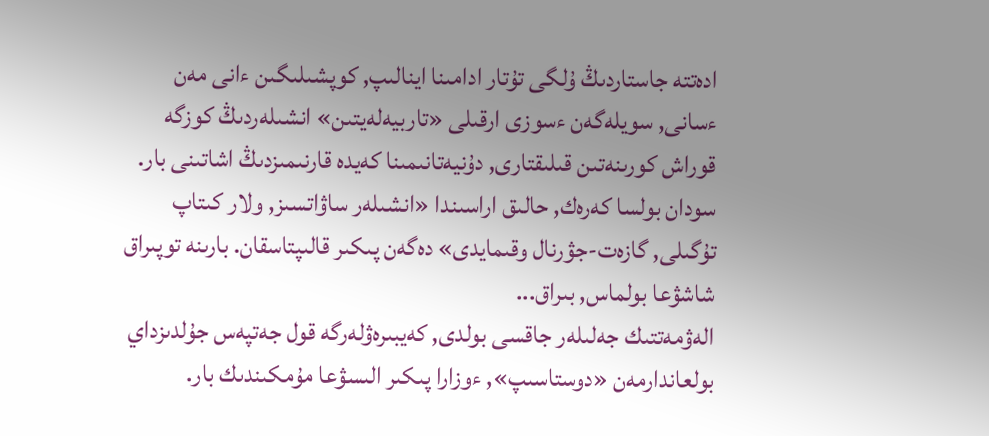ادەتتە جاستاردىڭ ۇلگى تۇتار ادامىنا اينالىپ, كوپشىلىگىن ءانى مەن ءسانى, سويلەگەن ءسوزى ارقىلى «تاربيەلەيتىن» انشىلەردىڭ كوزگە قوراش كورىنەتىن قىلىقتارى, دۇنيەتانىمىنا كەيدە قارنىمىزدىڭ اشاتىنى بار. سودان بولسا كەرەك, حالىق اراسىندا «انشىلەر ساۋاتسىز, ولار كىتاپ تۇگىلى, گازەت-جۋرنال وقىمايدى» دەگەن پىكىر قالىپتاسقان. بارىنە توپىراق شاشۋعا بولماس, بىراق...
الەۋمەتتىك جەلىلەر جاقسى بولدى, كەيبىرەۋلەرگە قول جەتپەس جۇلدىزداي بولعاندارمەن «دوستاسىپ», ءوزارا پىكىر الىسۋعا مۇمكىندىك بار.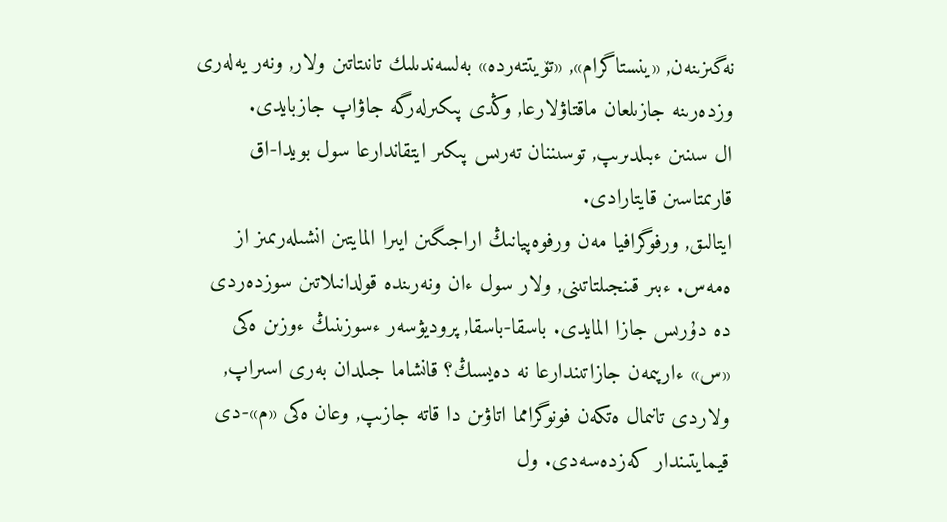نەگىزىنەن, «ينستاگرام», «تۆيتتەردە» بەلسەندىلىك تانىتاتىن ولار, ونەر يەلەرى وزدەرىنە جازىلعان ماقتاۋلارعا, وڭدى پىكىرلەرگە جاۋاپ جازبايدى.
ال سىنىن ءبىلدىرىپ, توسىننان تەرىس پىكىر ايتقاندارعا سول بويدا-اق قارىمتاسىن قايتارادى.
ايتالىق, ورفوگرافيا مەن ورفوەپيانىڭ اراجىگىن ايىرا المايتىن انشىلەرىمىز از ەمەس. ءبىر قىنجىلتاتىنى, ولار سول ءان ونەرىندە قولدانىلاتىن سوزدەردى دە دۇرىس جازا المايدى. باسقا-باسقا, پروديۋسەر ءسوزىنىڭ ءوزىن ەكى «س» ءارپىمەن جازاتىندارعا نە دەيسىڭ؟ قانشاما جىلدان بەرى اسىراپ, ولاردى تانىمال ەتكەن فونوگرامما اتاۋىن دا قاتە جازىپ, وعان ەكى «م»-دى قيمايتىندار كەزدەسەدى. ول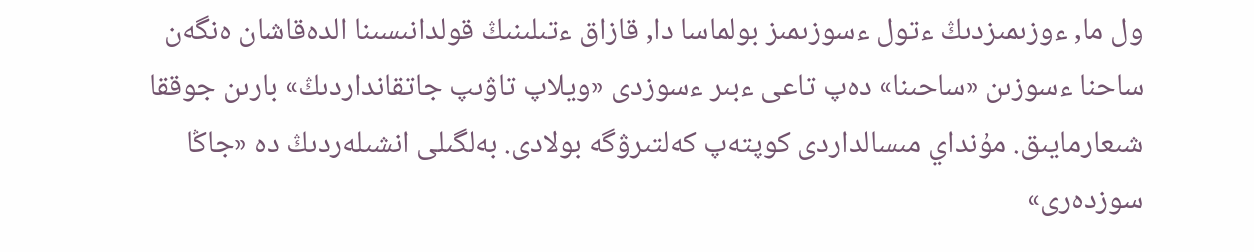ول ما, ءوزىمىزدىڭ ءتول ءسوزىمىز بولماسا دا, قازاق ءتىلىنىڭ قولدانىسىنا الدەقاشان ەنگەن ساحنا ءسوزىن «ساحىنا» دەپ تاعى ءبىر ءسوزدى «ويلاپ تاۋىپ جاتقانداردىڭ» بارىن جوققا شىعارمايىق. مۇنداي مىسالداردى كوپتەپ كەلتىرۋگە بولادى. بەلگىلى انشىلەردىڭ دە «جاڭا سوزدەرى»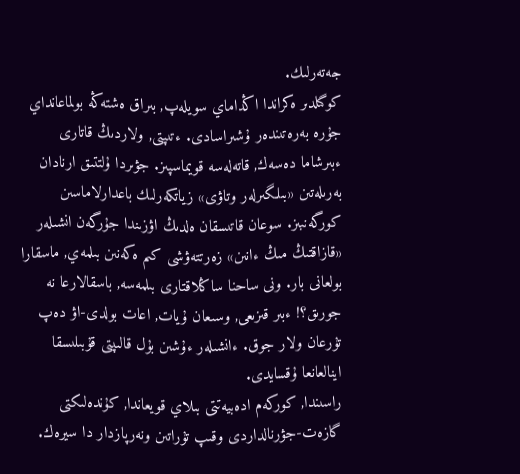جەتەرلىك.
كوگىلدىر ەكراندا اڭداماي سويلەپ, بىراق ەشتەڭە بولماعانداي جۇرە بەرەتىندەر ۇشىراسادى. ءتىپتى, ولاردىڭ قاتارى ءبىرشاما دەسەك, قاتەلەسە قويماسپىز. جۋىردا ۇلتتىق ارنادان بەرىلەتىن «بىلگىرلەر وتاۋى» زياتكەرلىك باعدارلاماسىن كورگەنبىز. سوعان قاتىسقان ەلدىڭ اۋزىندا جۇرگەن انشىلەر «قازاقتىڭ مىڭ ءانىن» زەرتتەۋشى كىم ەكەنىن بىلمەي, ماسقارا بولعانى بار. ونى ساحنا ساڭلاقتارى بىلمەسە, باسقالارعا نە جورىق؟! ءبىر قىزىعى, وسىعان ۇيات, اعات بولدى-اۋ دەپ تۇرعان ولار جوق. ءانشىلەر ءۇشىن بۇل قالىپتى قۇبىلىسقا اينالعانعا ۇقسايدى.
راسىندا, كوركەم ادەبيەتتى بىلاي قويعاندا, كۇندەلىكتى گازەت-جۋرنالداردى وقىپ تۇراتىن ونەرپازدار دا سيرەك.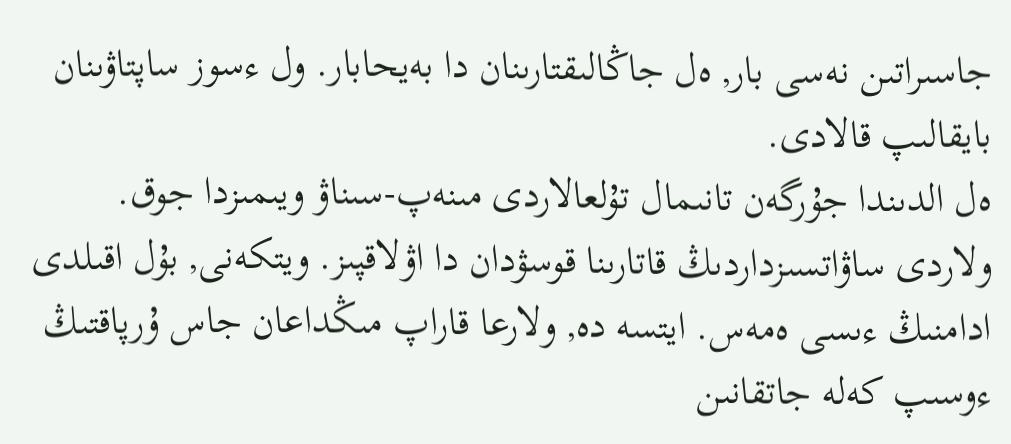جاسىراتىن نەسى بار, ەل جاڭالىقتارىنان دا بەيحابار. ول ءسوز ساپتاۋىنان بايقالىپ قالادى.
ەل الدىندا جۇرگەن تانىمال تۇلعالاردى مىنەپ-سىناۋ ويىمىزدا جوق. ولاردى ساۋاتسىزداردىڭ قاتارىنا قوسۋدان دا اۋلاقپىز. ويتكەنى, بۇل اقىلدى ادامنىڭ ءىسى ەمەس. ايتسە دە, ولارعا قاراپ مىڭداعان جاس ۇرپاقتىڭ ءوسىپ كەلە جاتقانىن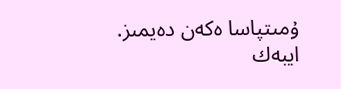ۇمىتپاسا ەكەن دەيمىز.
ايبەك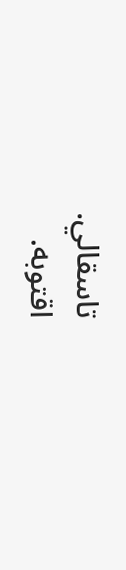تاسقالي.
اقتوبە.